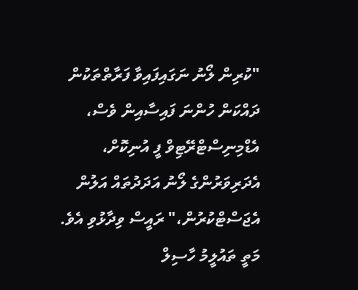"ކުރިން ލޯނު ނަގައިފައިވާ ފަރާތްތަކުން ދައްކަން ހުންނަ ފައިސާއިން ވެސް، އެޑްމިނިސްޓްރޭޓިވް ފީ އުނިކޮށް، އެދަރިވަރުންގެ ލޯނު އަދަދުތައް އަލުން އެޖަސްޓްކުރުން،" ރައީސް ވިދާޅުވި އެވެ.
މަތީ ތައުލީމު ހާސިލް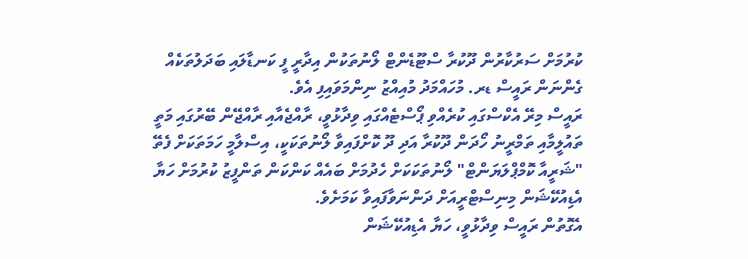ކުރުމަށް ސަރުކާރުން ދޫކުރާ ސްޓޫޑެންޓް ލޯނުތަކުން އިދާރީ ފީ ކަނޑާލައި ބަދަލުތަކެއް ގެންނަން ރައީސް ޑރ. މުހައްމަދު މުއިއްޒު ނިންމަވައިފި އެވެ.
ރައީސް މިރޭ އެކްސްގައި ކުރެއްވި ޕޯސްޓެއްގައި ވިދާޅުވީ، ރާއްޖެއާއި ރާއްޖޭން ބޭރުގައި މަތީ ތައުލީމާއި ތަމްރީނު ހޯދަން ދޫކުރާ އަދި ދޫ ކޮށްފައިވާ ލޯނުތަކަކީ، އިސްލާމީ ހަމަތަކަށް ފެތޭ "ޝަރީއާ ކޮމްޕްލަޔަންޓް" ލޯނުތަކަކަށް ހެދުމަށް ބައެއް ކަންކަން ތަންފީޒު ކުރުމަށް ހަޔާ އެޑިއުކޭޝަން މިނިސްޓްރީއަށް ދަންނަވާފައިވާ ކަމަށެވެ.
އެގޮތުން ރައީސް ވިދާޅުވީ، ހަޔާ އެޑިއުކޭޝަން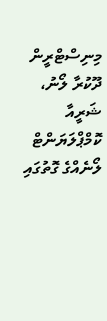މިނިސްޓްރީން ދޫކުރާ ލޯނު، ޝަރީއާ ކޮމްޕްލަޔަންޓް ލޯނެއްގެ ގޮތުގައި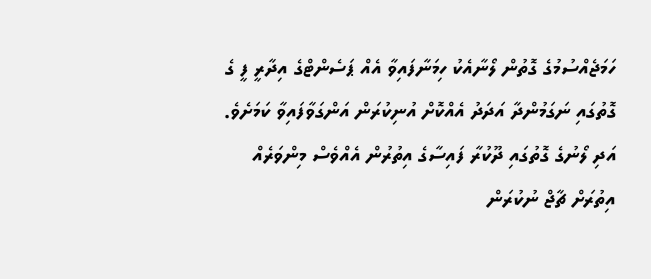ހަމަޖެއްސުމުގެ ގޮތުން ލޯނާއެކު ހިމަނާފައިވާ އެއް ޕަސެންޓްގެ އިދާރީ ފީ ގެ ގޮތުގައި ނަގަމުންދާ އަދަދު އެއްކޮށް އުނިކުރަން އަންގަވާފައިވާ ކަމަށެވެ.
އަދި ލޯނުގެ ގޮތުގައި ދޫކުރާ ފައިސާގެ އިތުރުން އެއްވެސް މިންވަރެއް އިތުރަށް ޗާޖް ނުކުރަން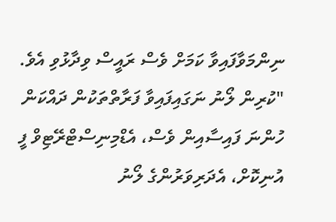ނިންމަވާފައިވާ ކަމަށް ވެސް ރައީސް ވިދާޅުވި އެވެ.
"ކުރިން ލޯނު ނަގައިފައިވާ ފަރާތްތަކުން ދައްކަން ހުންނަ ފައިސާއިން ވެސް، އެޑްމިނިސްޓްރޭޓިވް ފީ އުނިކޮށް، އެދަރިވަރުންގެ ލޯނު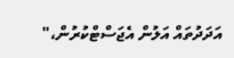އަދަދުތައް އަލުން އެޖަސްޓްކުރުން،"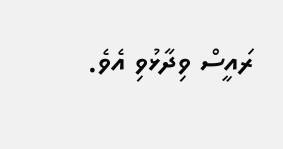ރައީސް ވިދާޅުވި އެވެ.